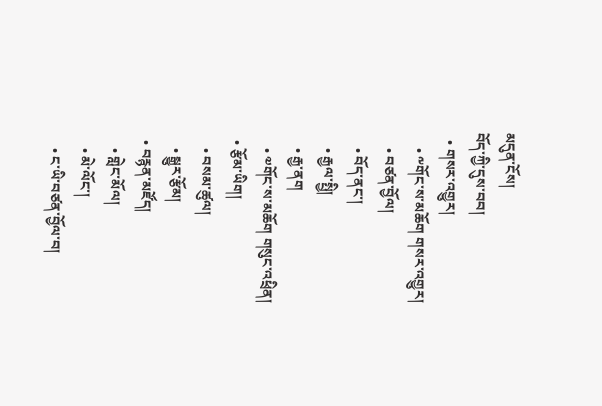མདུན་ངོས།
བོད་ཀྱི་དུས་བབ།
  • གསར་འགྱུར།
    • ༸གོང་ས་མཆོག གསར་འགྱུར།
    • བཙན་བྱོལ།
    • བོད་ནང་།
    • རྒྱལ་སྤྱི།
    • རྒྱ་ནག
    • ༧གོང་ས་མཆོག གསུང་འཕྲིན།
  • རྩོམ་ཡིག།
    • བསམ་ཚུལ།
    • སྒྱུར་རྩོམ།
  • བརྙན་མཛོད།
    • གླེང་མོལ།
    • མེ་ལོང་།
    • ང་ཡི་བཙན་བྱོལ་བ།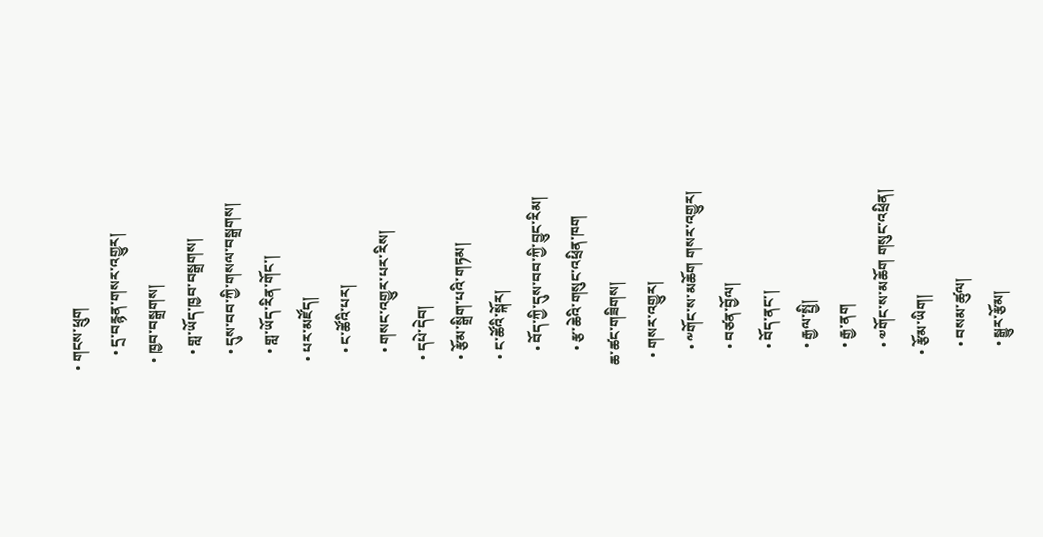• གངས་ཕྲུག
    • དྲ་བརྙན་གསར་འགྱུར།
  • ཁྱབ་བསྒྲགས།
    • གླ་ཡོད་ཁྱབ་བསྒྲགས།
    • དུས་བབ་ཀྱི་གསལ་བསྒྲགས།
    • གླ་ཡོད་རིན་གོང་།
  • པར་མཛོད།
    • ང་ཚོའི་པར།
    • གསང་འགྱུར་པར་རིས།
  • དཔེ་དེབ།
  • རྩོམ་སྒྲིག་པའི་གཏམ།
  • ང་ཚོའི་སྐོར།
    • བོད་ཀྱི་དུས་བབ་ཀྱི་བྱུང་རིམ།
    • རྩ་ཆེའི་གསུང་འཕྲིན་ཁག
ཆ་ཚང་གཟིགས།
  • གསར་འགྱུར།
    • ༸གོང་ས་མཆོག གསར་འགྱུར།
    • བཙན་བྱོལ།
    • བོད་ནང་།
    • རྒྱལ་སྤྱི།
    • རྒྱ་ནག
    • ༧གོང་ས་མཆོག གསུང་འཕྲིན།
  • རྩོམ་ཡིག།
    • བསམ་ཚུལ།
    • སྒྱུར་རྩོམ།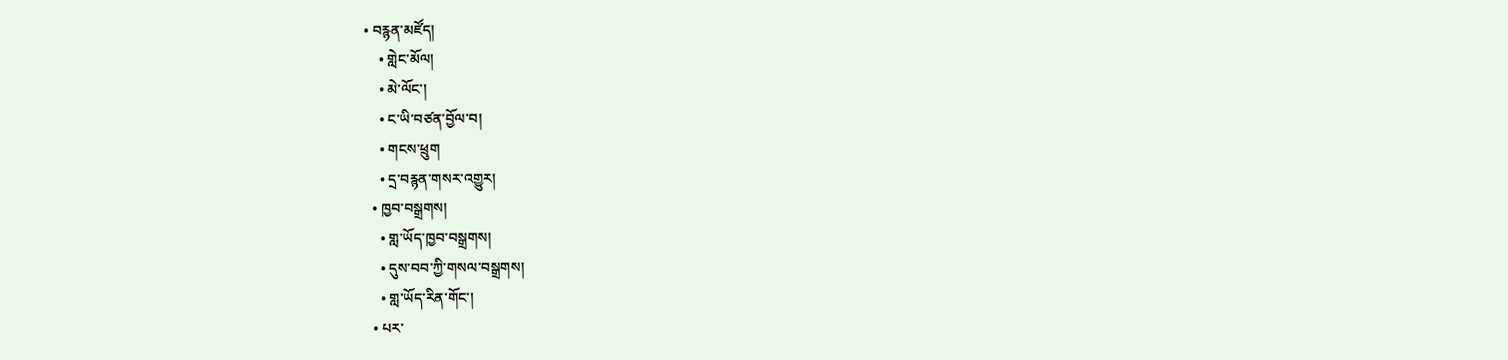• བརྙན་མཛོད།
    • གླེང་མོལ།
    • མེ་ལོང་།
    • ང་ཡི་བཙན་བྱོལ་བ།
    • གངས་ཕྲུག
    • དྲ་བརྙན་གསར་འགྱུར།
  • ཁྱབ་བསྒྲགས།
    • གླ་ཡོད་ཁྱབ་བསྒྲགས།
    • དུས་བབ་ཀྱི་གསལ་བསྒྲགས།
    • གླ་ཡོད་རིན་གོང་།
  • པར་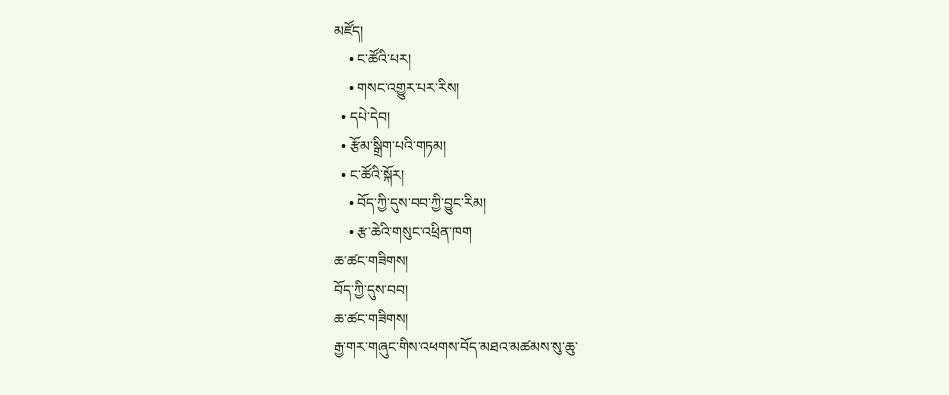མཛོད།
    • ང་ཚོའི་པར།
    • གསང་འགྱུར་པར་རིས།
  • དཔེ་དེབ།
  • རྩོམ་སྒྲིག་པའི་གཏམ།
  • ང་ཚོའི་སྐོར།
    • བོད་ཀྱི་དུས་བབ་ཀྱི་བྱུང་རིམ།
    • རྩ་ཆེའི་གསུང་འཕྲིན་ཁག
ཆ་ཚང་གཟིགས།
བོད་ཀྱི་དུས་བབ།
ཆ་ཚང་གཟིགས།
རྒྱ་གར་གཞུང་གིས་འཕགས་བོད་མཐའ་མཚམས་སུ་ཆུ་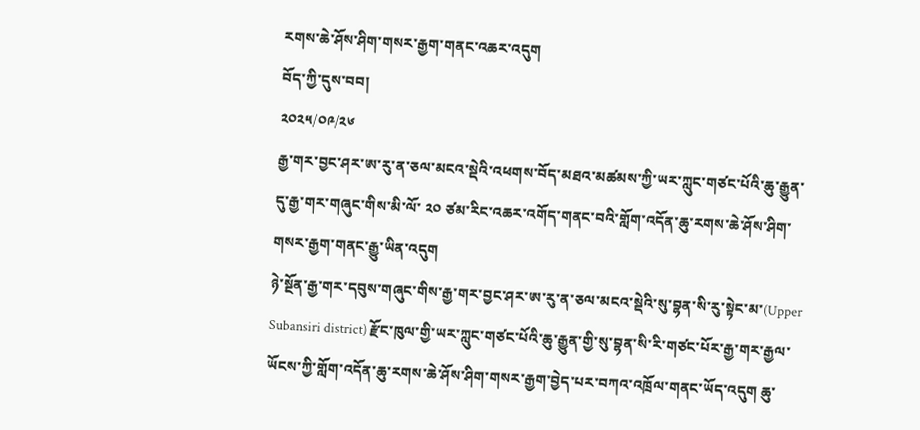རགས་ཆེ་ཤོས་ཤིག་གསར་རྒྱག་གནང་འཆར་འདུག
བོད་ཀྱི་དུས་བབ།
༢༠༢༥/༠༩/༢༦
རྒྱ་གར་བྱང་ཤར་ཨ་རུ་ན་ཅལ་མངའ་སྡེའི་འཕགས་བོད་མཐའ་མཚམས་ཀྱི་ཡར་ཀླུང་གཙང་པོའི་ཆུ་རྒྱུན་དུ་རྒྱ་གར་གཞུང་གིས་མི་ལོ་ ༢༠ ཙམ་རིང་འཆར་འགོད་གནང་བའི་གློག་འདོན་ཆུ་རགས་ཆེ་ཤོས་ཤིག་གསར་རྒྱག་གནང་རྒྱུ་ཡིན་འདུག
ཉེ་སྔོན་རྒྱ་གར་དབུས་གཞུང་གིས་རྒྱ་གར་བྱང་ཤར་ཨ་རུ་ན་ཅལ་མངའ་སྡེའི་སུ་བྷན་སི་རུ་སྟེང་མ་(Upper Subansiri district) རྫོང་ཁུལ་གྱི་ཡར་ཀླུང་གཙང་པོའི་ཆུ་རྒྱུན་གྱི་སུ་བྷན་སི་རི་གཙང་པོར་རྒྱ་གར་རྒྱལ་ཡོངས་ཀྱི་གློག་འདོན་ཆུ་རགས་ཆེ་ཤོས་ཤིག་གསར་རྒྱག་བྱེད་པར་བཀའ་འཁྲོལ་གནང་ཡོད་འདུག ཆུ་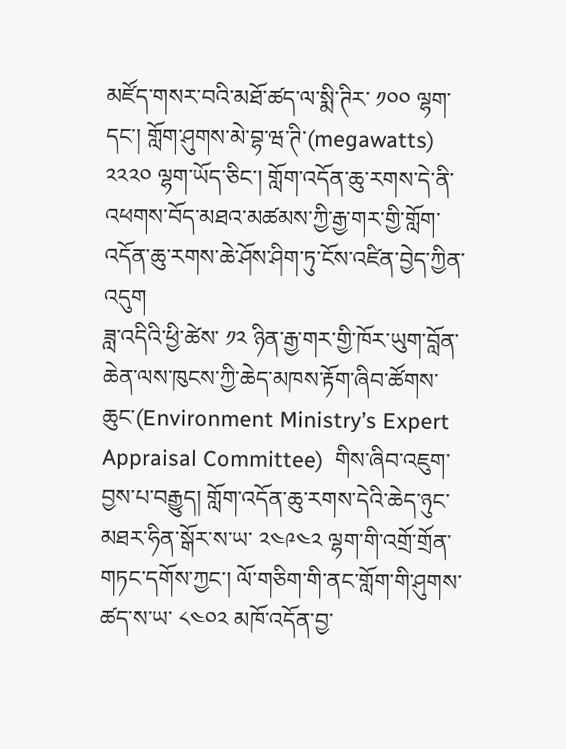མཛོད་གསར་བའི་མཐོ་ཚད་ལ་སྨི་ཊིར་ ༡༠༠ ལྷག་དང་། གློག་ཤུགས་མེ་བྷ་ཝ་ཊི་(megawatts) ༢༢༢༠ ལྷག་ཡོད་ཅིང་། གློག་འདོན་ཆུ་རགས་དེ་ནི་འཕགས་བོད་མཐའ་མཚམས་ཀྱི་རྒྱ་གར་གྱི་གློག་འདོན་ཆུ་རགས་ཆེ་ཤོས་ཤིག་ཏུ་ངོས་འཛིན་བྱེད་ཀྱིན་འདུག
ཟླ་འདིའི་ཕྱི་ཚེས་ ༡༢ ཉིན་རྒྱ་གར་གྱི་ཁོར་ཡུག་བློན་ཆེན་ལས་ཁུངས་ཀྱི་ཆེད་མཁས་རྟོག་ཞིབ་ཚོགས་ཆུང་(Environment Ministry’s Expert Appraisal Committee)  གིས་ཞིབ་འཇུག་བྱས་པ་བརྒྱུད། གློག་འདོན་ཆུ་རགས་དེའི་ཆེད་ཉུང་མཐར་ཧིན་སྒོར་ས་ཡ་ ༢༤༩༤༢ ལྷག་གི་འགྲོ་གྲོན་གཏང་དགོས་ཀྱང་། ལོ་གཅིག་གི་ནང་གློག་གི་ཤུགས་ཚད་ས་ཡ་ ༨༤༠༢ མཁོ་འདོན་བྱ་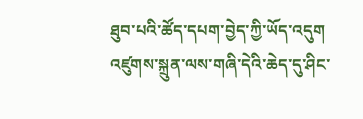ཐུབ་པའི་ཚོད་དཔག་བྱེད་ཀྱི་ཡོད་འདུག འཛུགས་སྐྲུན་ལས་གཞི་དེའི་ཆེད་དུ་ཤིང་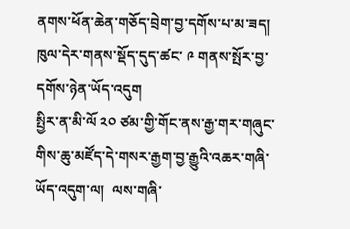ནགས་ཕོན་ཆེན་གཅོད་བྲེག་བྱ་དགོས་པ་མ་ཟད། ཁུལ་དེར་གནས་སྡོད་དུད་ཚང་ ༩ གནས་སྤོར་བྱ་དགོས་ཉེན་ཡོད་འདུག
སྤྱིར་ན་མི་ལོ ༢༠ ཙམ་གྱི་གོང་ནས་རྒྱ་གར་གཞུང་གིས་ཆུ་མཛོད་དེ་གསར་རྒྱག་བྱ་རྒྱུའི་འཆར་གཞི་ཡོད་འདུག་ལ།  ལས་གཞི་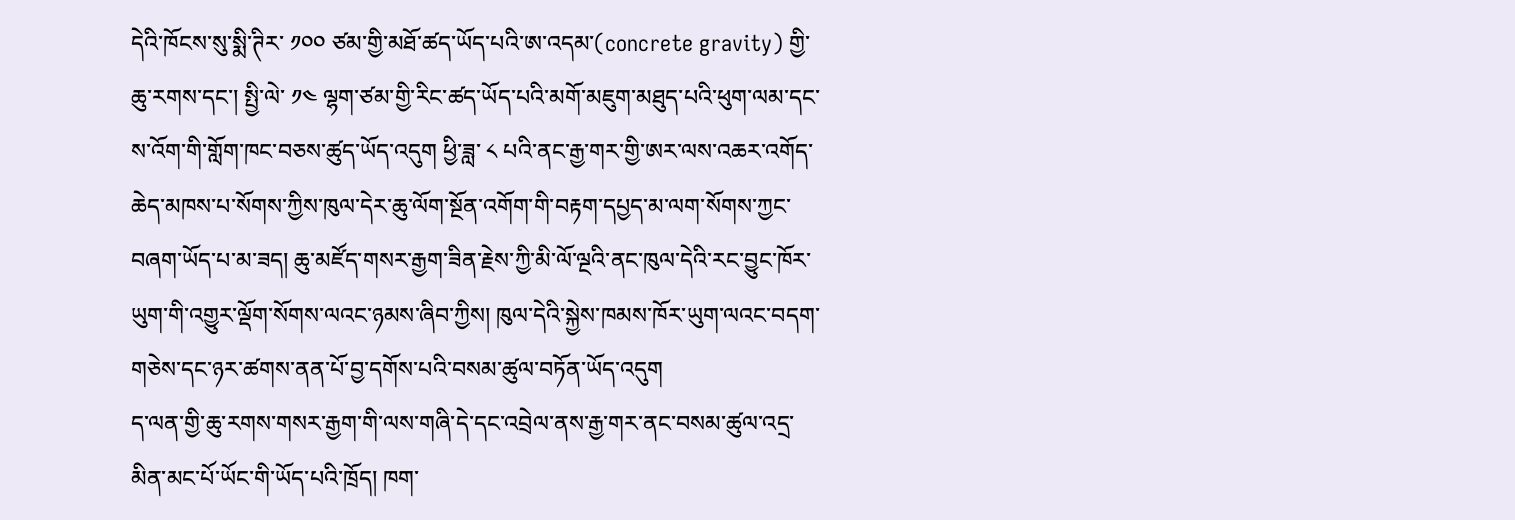དེའི་ཁོངས་སུ་སྨི་ཊིར་ ༡༠༠ ཙམ་གྱི་མཐོ་ཚད་ཡོད་པའི་ཨ་འདམ་(concrete gravity) གྱི་ཆུ་རགས་དང་། སྤྱི་ལེ་ ༡༤ ལྷག་ཙམ་གྱི་རིང་ཚད་ཡོད་པའི་མགོ་མཇུག་མཐུད་པའི་ཕུག་ལམ་དང་ས་འོག་གི་གློག་ཁང་བཅས་ཚུད་ཡོད་འདུག ཕྱི་ཟླ་ ༨ པའི་ནང་རྒྱ་གར་གྱི་ཨར་ལས་འཆར་འགོད་ཆེད་མཁས་པ་སོགས་ཀྱིས་ཁུལ་དེར་ཆུ་ལོག་སྔོན་འགོག་གི་བརྟག་དཔྱད་མ་ལག་སོགས་ཀྱང་བཞག་ཡོད་པ་མ་ཟད། ཆུ་མཛོད་གསར་རྒྱག་ཟིན་རྗེས་ཀྱི་མི་ལོ་ལྔའི་ནང་ཁུལ་དེའི་རང་བྱུང་ཁོར་ཡུག་གི་འགྱུར་ལྡོག་སོགས་ལའང་ཉམས་ཞིབ་ཀྱིས། ཁུལ་དེའི་སྐྱེས་ཁམས་ཁོར་ཡུག་ལའང་བདག་གཅེས་དང་ཉར་ཚགས་ནན་པོ་བྱ་དགོས་པའི་བསམ་ཚུལ་བཏོན་ཡོད་འདུག
ད་ལན་གྱི་ཆུ་རགས་གསར་རྒྱག་གི་ལས་གཞི་དེ་དང་འབྲེལ་ནས་རྒྱ་གར་ནང་བསམ་ཚུལ་འདྲ་མིན་མང་པོ་ཡོང་གི་ཡོད་པའི་ཁྲོད། ཁག་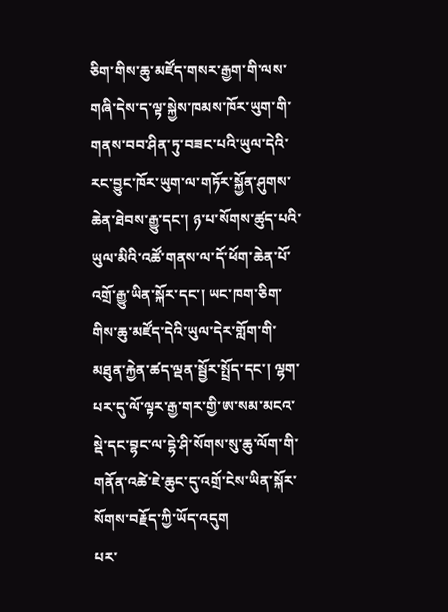ཅིག་གིས་ཆུ་མཛོད་གསར་རྒྱག་གི་ལས་གཞི་དེས་ད་ལྟ་སྐྱེས་ཁམས་ཁོར་ཡུག་གི་གནས་བབ་ཤིན་ཏུ་བཟང་པའི་ཡུལ་དེའི་རང་བྱུང་ཁོར་ཡུག་ལ་གཏོར་སྐྱོན་ཤུགས་ཆེན་ཐེབས་རྒྱུ་དང་། ཉ་པ་སོགས་ཚུད་པའི་ཡུལ་མིའི་འཚོ་གནས་ལ་དོ་ཕོག་ཆེན་པོ་འགྲོ་རྒྱུ་ཡིན་སྐོར་དང་། ཡང་ཁག་ཅིག་གིས་ཆུ་མཛོད་དེའི་ཡུལ་དེར་གློག་གི་མཐུན་རྐྱེན་ཚད་ལྡན་སྦྱོར་སྤྲོད་དང་། ལྷག་པར་དུ་ལོ་ལྟར་རྒྱ་གར་གྱི་ཨ་སམ་མངའ་སྡེ་དང་བྷང་ལ་དྷེ་ཤི་སོགས་སུ་ཆུ་ལོག་གི་གནོན་འཚེ་ཇེ་ཆུང་དུ་འགྲོ་ངེས་ཡིན་སྐོར་སོགས་བརྗོད་ཀྱི་ཡོད་འདུག
པར་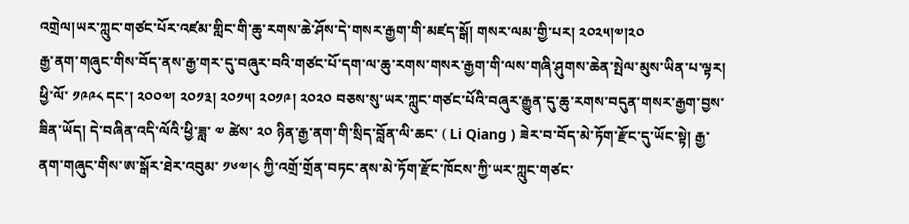འགྲེལ།ཡར་ཀླུང་གཙང་པོར་འཛམ་གླིང་གི་ཆུ་རགས་ཆེ་ཤོས་དེ་གསར་རྒྱག་གི་མཛད་སྒོ། གསར་ལམ་གྱི་པར། ༢༠༢༥།༧།༢༠
རྒྱ་ནག་གཞུང་གིས་བོད་ནས་རྒྱ་གར་དུ་བཞུར་བའི་གཙང་པོ་དག་ལ་ཆུ་རགས་གསར་རྒྱག་གི་ལས་གཞི་ཤུགས་ཆེན་སྤེལ་མུས་ཡིན་པ་ལྟར། ཕྱི་ལོ་ ༡༩༩༨ དང་། ༢༠༠༧། ༢༠༡༣། ༢༠༡༥། ༢༠༡༩། ༢༠༢༠ བཅས་སུ་ཡར་ཀླུང་གཙང་པོའི་བཞུར་རྒྱུན་དུ་ཆུ་རགས་བདུན་གསར་རྒྱག་བྱས་ཟིན་ཡོད། དེ་བཞིན་འདི་ལོའི་ཕྱི་ཟླ་ ༧ ཚེས་ ༢༠ ཉིན་རྒྱ་ནག་གི་སྲིད་བློན་ལི་ཆང་ ( Li Qiang ) ཟེར་བ་བོད་མེ་ཏོག་རྫོང་དུ་ཡོང་སྟེ། རྒྱ་ནག་གཞུང་གིས་ཨ་སྒོར་ཐེར་འབུམ་ ༡༦༧།༨ ཀྱི་འགྲོ་གྲོན་བཏང་ནས་མེ་ཏོག་རྫོང་ཁོངས་ཀྱི་ཡར་ཀླུང་གཙང་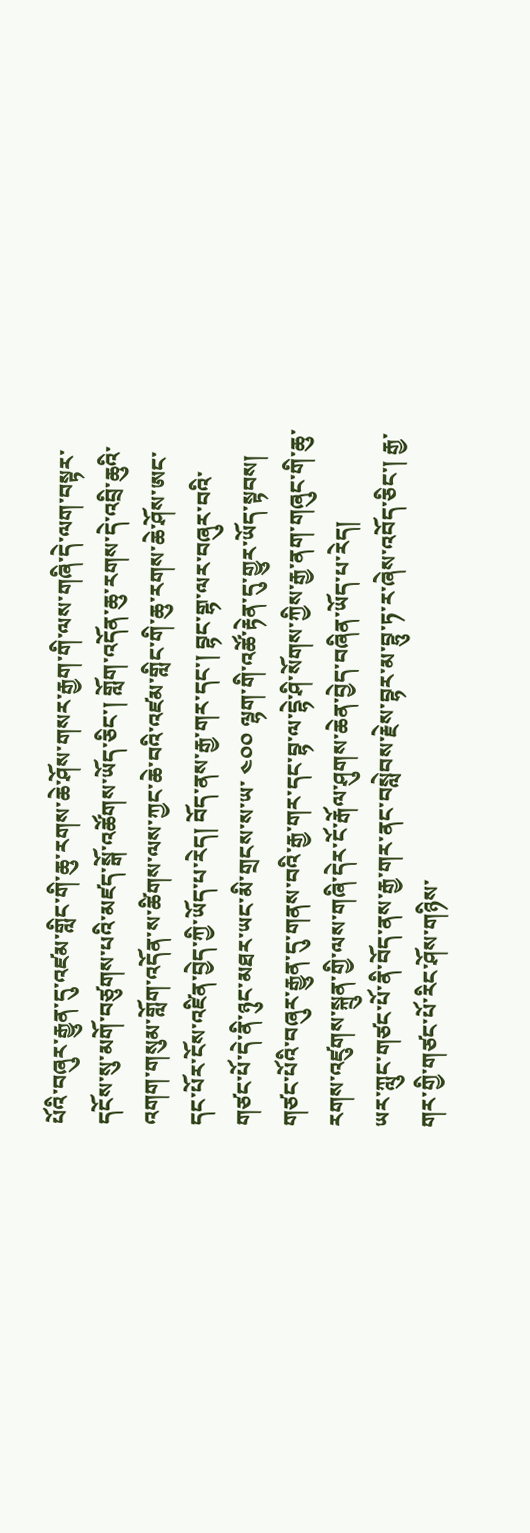པོའི་བཞུར་རྒྱུན་དུ་འཛམ་གླིང་གི་ཆུ་རགས་ཆེ་ཤོས་གསར་རྒྱག་གི་ལས་གཞི་དེ་ལག་བསྟར་དངོས་སུ་མགོ་བཙུགས་པའི་མཛད་སྒོ་འཚོགས་ཡོད་ཅིང་། གློག་འདོན་ཆུ་རགས་དེ་འབྲི་ཆུའི་འགག་གསུམ་གློག་འདོན་ས་ཚིགས་ལས་ཀྱང་ཆེ་བའི་འཛམ་གླིང་གི་ཆུ་རགས་ཆེ་ཤོས་ཨང་དང་པོར་ངོས་འཛིན་བྱེད་ཀྱི་ཡོད་པ་རེད། བོད་ནས་རྒྱ་གར་དང་། བྷང་གྷ་ལར་བཞུར་བའི་གཙང་པོ་དེ་ནི་ཉུང་མཐར་ཡང་མི་གྲངས་ས་ཡ་ ༤༠༠ ལྷག་གི་འཚོ་རྟེན་དུ་གྱུར་ཡོད་སྟབས། གཙང་པོའི་བཞུར་རྒྱུན་དུ་གནས་བའི་རྒྱ་གར་དང་བྷ་ལ་དྷེ་ཤི་སོགས་ཀྱིས་རྒྱ་ནག་གཞུང་གི་ཆུ་རགས་འཛུགས་སྐྲུན་གྱི་ལས་གཞི་དེར་ངོ་རྒོལ་ཤུགས་ཆེན་བྱེད་བཞིན་ཡོད་པ་རེད།
ཡར་ཀླུང་གཙང་པོ་ནི་བོད་ནས་རྒྱ་གར་ནང་བསླེབས་རྗེས་བྷར་མ་བྷུ་ཏ་ར་ཞེས་འབོད་ཅིང་། རྒྱ་གར་གྱི་གཙང་པོ་རིང་ཤོས་གཉིས་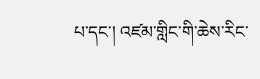པ་དང་། འཛམ་གླིང་གི་ཆེས་རིང་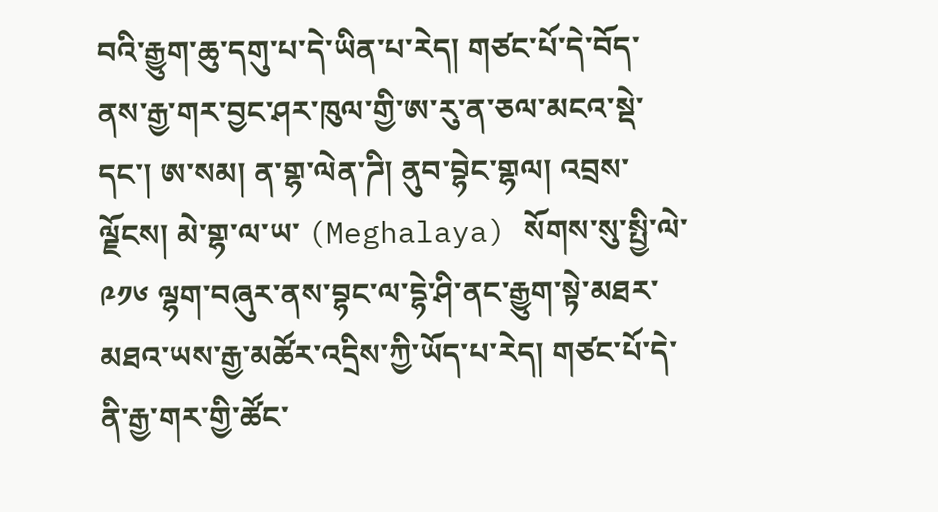བའི་རྒྱུག་ཆུ་དགུ་པ་དེ་ཡིན་པ་རེད། གཙང་པོ་དེ་བོད་ནས་རྒྱ་གར་བྱང་ཤར་ཁུལ་གྱི་ཨ་རུ་ན་ཅལ་མངའ་སྡེ་དང་། ཨ་སམ། ན་གྷ་ལེན་ཌི། ནུབ་བྷེང་གྷལ། འབྲས་ལྗོངས། མེ་གྷ་ལ་ཡ་ (Meghalaya) སོགས་སུ་སྤྱི་ལེ་ ༩༡༦ ལྷག་བཞུར་ནས་བྷང་ལ་དྷེ་ཤི་ནང་རྒྱུག་སྟེ་མཐར་མཐའ་ཡས་རྒྱ་མཚོར་འདྲིས་ཀྱི་ཡོད་པ་རེད། གཙང་པོ་དེ་ནི་རྒྱ་གར་གྱི་ཚོང་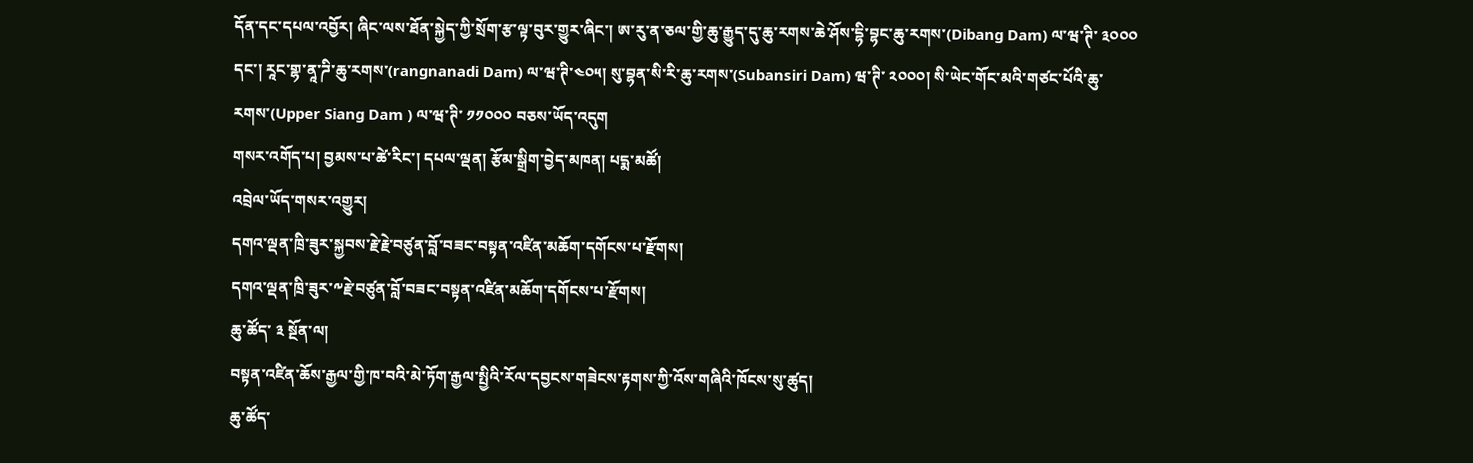དོན་དང་དཔལ་འབྱོར། ཞིང་ལས་ཐོན་སྐྱེད་ཀྱི་སྲོག་རྩ་ལྟ་བུར་གྱུར་ཞིང་། ཨ་རུ་ན་ཅལ་གྱི་ཆུ་རྒྱུད་དུ་ཆུ་རགས་ཆེ་ཤོས་དྷི་བྷང་ཆུ་རགས་(Dibang Dam) ལ་ཝ་ཊི་ ༣༠༠༠ དང་། རཱང་གྷ་ནཱ་ཌི་ཆུ་རགས་(rangnanadi Dam) ལ་ཝ་ཊི་༤༠༥། སུ་བྷན་སི་རི་ཆུ་རགས་(Subansiri Dam) ཝ་ཊི་ ༢༠༠༠། སི་ཡེང་གོང་མའི་གཙང་པོའི་ཆུ་རགས་(Upper Siang Dam ) ལ་ཝ་ཊི་ ༡༡༠༠༠ བཅས་ཡོད་འདུག
གསར་འགོད་པ། བྱམས་པ་ཚེ་རིང་། དཔལ་ལྡན། རྩོམ་སྒྲིག་བྱེད་མཁན། པདྨ་མཚོ།
འབྲེལ་ཡོད་གསར་འགྱུར།
དགའ་ལྡན་ཁྲི་ཟུར་སྐྱབས་རྗེ་རྗེ་བཙུན་བློ་བཟང་བསྟན་འཛིན་མཆོག་དགོངས་པ་རྫོགས།
དགའ་ལྡན་ཁྲི་ཟུར་༸རྗེ་བཙུན་བློ་བཟང་བསྟན་འཛིན་མཆོག་དགོངས་པ་རྫོགས།
ཆུ་ཚོད་ ༣ སྔོན་ལ།
བསྟན་འཛིན་ཆོས་རྒྱལ་གྱི་ཁ་བའི་མེ་ཏོག་རྒྱལ་སྤྱིའི་རོལ་དབྱངས་གཟེངས་རྟགས་ཀྱི་འོས་གཞིའི་ཁོངས་སུ་ཚུད།
ཆུ་ཚོད་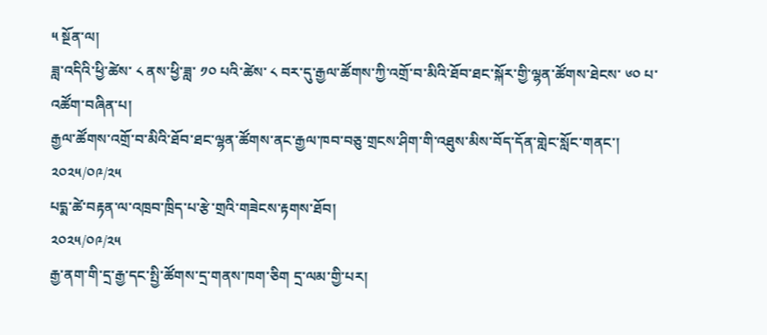༥ སྔོན་ལ།
ཟླ་འདིའི་ཕྱི་ཚེས་ ༨ ནས་ཕྱི་ཟླ་ ༡༠ པའི་ཚེས་ ༨ བར་དུ་རྒྱལ་ཚོགས་ཀྱི་འགྲོ་བ་མིའི་ཐོབ་ཐང་སྐོར་གྱི་ལྷན་ཚོགས་ཐེངས་ ༦༠ པ་འཚོག་བཞིན་པ།
རྒྱལ་ཚོགས་འགྲོ་བ་མིའི་ཐོབ་ཐང་ལྷན་ཚོགས་ནང་རྒྱལ་ཁབ་བཅུ་གྲངས་ཤིག་གི་འཐུས་མིས་བོད་དོན་གླེང་སློང་གནང་།
༢༠༢༥/༠༩/༢༥
པདྨ་ཚེ་བརྟན་ལ་འཁྲབ་ཁྲིད་པ་རྩེ་གྲའི་གཟེངས་རྟགས་ཐོབ།
༢༠༢༥/༠༩/༢༥
རྒྱ་ནག་གི་དྲ་རྒྱ་དང་སྤྱི་ཚོགས་དྲ་གནས་ཁག་ཅིག དྲ་ལམ་གྱི་པར།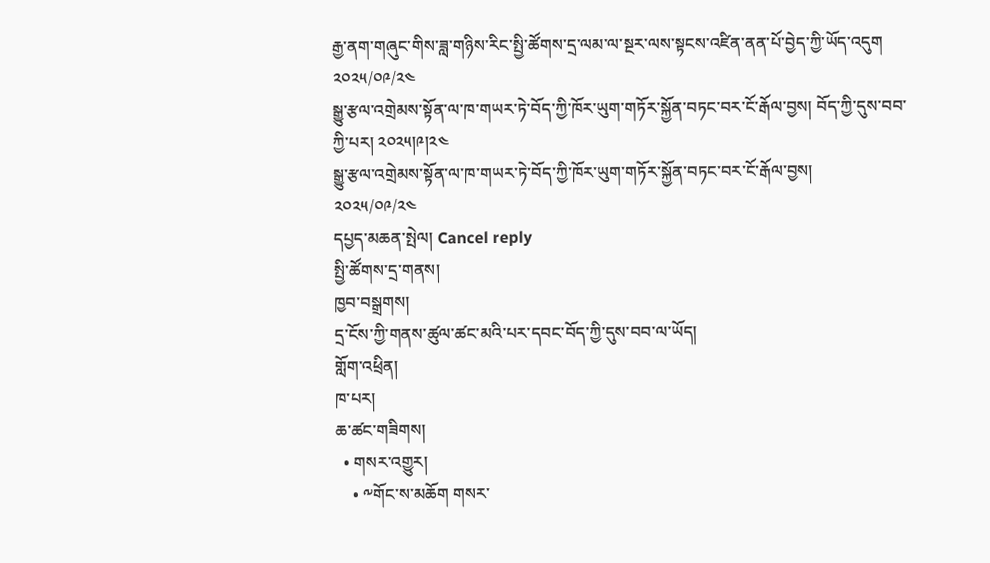རྒྱ་ནག་གཞུང་གིས་ཟླ་གཉིས་རིང་སྤྱི་ཚོགས་དྲ་ལམ་ལ་སྔར་ལས་སྟངས་འཛིན་ནན་པོ་བྱེད་ཀྱི་ཡོད་འདུག
༢༠༢༥/༠༩/༢༤
སྒྱུ་རྩལ་འགྲེམས་སྟོན་ལ་ཁ་གཡར་ཏེ་བོད་ཀྱི་ཁོར་ཡུག་གཏོར་སྐྱོན་བཏང་བར་ངོ་རྒོལ་བྱས། བོད་ཀྱི་དུས་བབ་ཀྱི་པར། ༢༠༢༥།༩།༢༤
སྒྱུ་རྩལ་འགྲེམས་སྟོན་ལ་ཁ་གཡར་ཏེ་བོད་ཀྱི་ཁོར་ཡུག་གཏོར་སྐྱོན་བཏང་བར་ངོ་རྒོལ་བྱས།
༢༠༢༥/༠༩/༢༤
དཔྱད་མཆན་སྤེལ། Cancel reply
སྤྱི་ཚོགས་དྲ་གནས།
ཁྱབ་བསྒྲགས།
དྲ་ངོས་ཀྱི་གནས་ཚུལ་ཚང་མའི་པར་དབང་བོད་ཀྱི་དུས་བབ་ལ་ཡོད།
གློག་འཕྲིན།
ཁ་པར།
ཆ་ཚང་གཟིགས།
  • གསར་འགྱུར།
    • ༸གོང་ས་མཆོག གསར་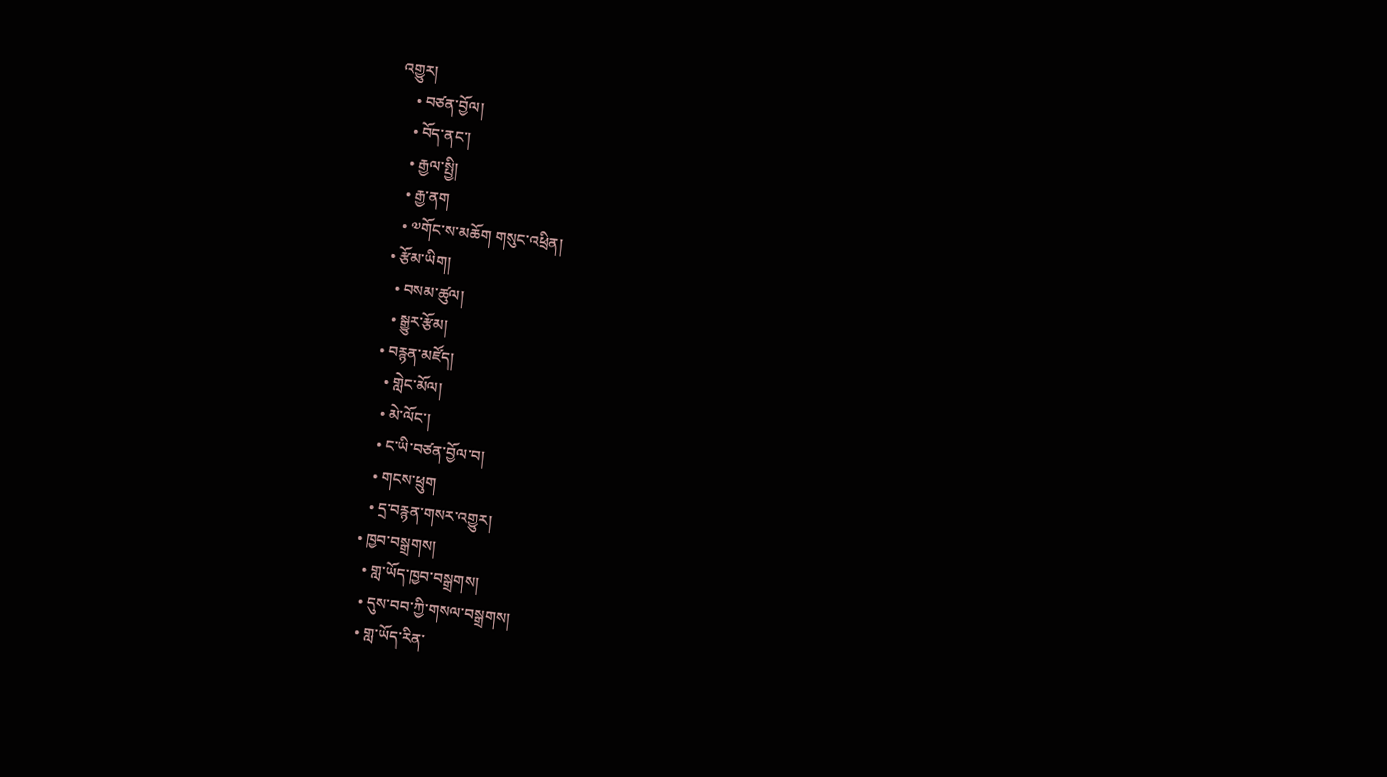འགྱུར།
    • བཙན་བྱོལ།
    • བོད་ནང་།
    • རྒྱལ་སྤྱི།
    • རྒྱ་ནག
    • ༧གོང་ས་མཆོག གསུང་འཕྲིན།
  • རྩོམ་ཡིག།
    • བསམ་ཚུལ།
    • སྒྱུར་རྩོམ།
  • བརྙན་མཛོད།
    • གླེང་མོལ།
    • མེ་ལོང་།
    • ང་ཡི་བཙན་བྱོལ་བ།
    • གངས་ཕྲུག
    • དྲ་བརྙན་གསར་འགྱུར།
  • ཁྱབ་བསྒྲགས།
    • གླ་ཡོད་ཁྱབ་བསྒྲགས།
    • དུས་བབ་ཀྱི་གསལ་བསྒྲགས།
    • གླ་ཡོད་རིན་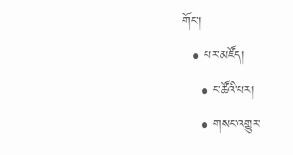གོང་།
  • པར་མཛོད།
    • ང་ཚོའི་པར།
    • གསང་འགྱུར་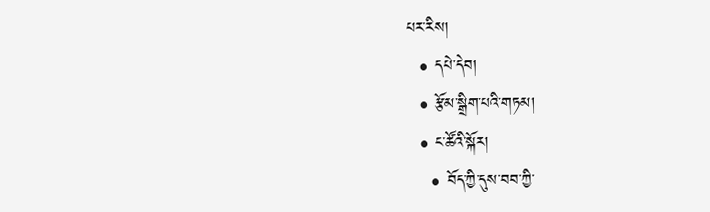པར་རིས།
  • དཔེ་དེབ།
  • རྩོམ་སྒྲིག་པའི་གཏམ།
  • ང་ཚོའི་སྐོར།
    • བོད་ཀྱི་དུས་བབ་ཀྱི་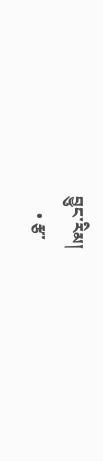བྱུང་རིམ།
    • རྩ་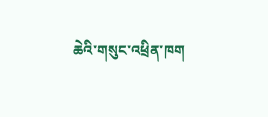ཆེའི་གསུང་འཕྲིན་ཁག